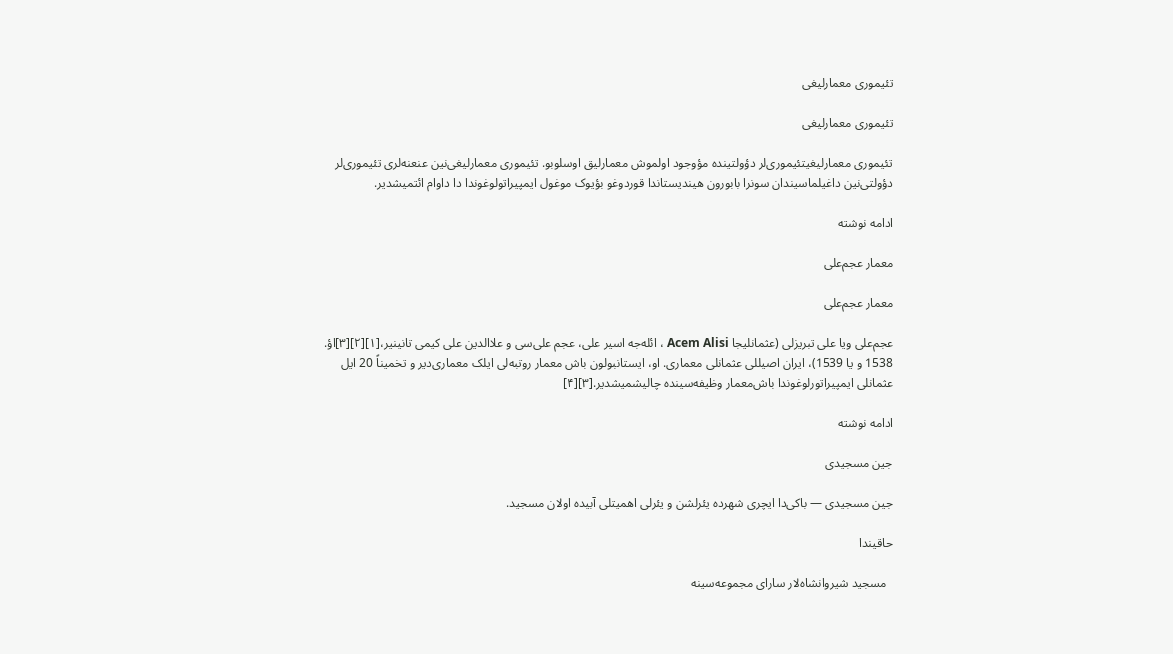تئیموری معمارلیغی

تئیموری معمارلیغی

تئیموری معمارلیغیتئیموری‌لر دؤولتینده مؤوجود اولموش معمارلیق اوسلوبو. تئیموری معمارلیغی‌نین عنعنه‌لری تئیموری‌لر دؤولتی‌نین داغیلماسیندان سونرا بابورون هیندیستاندا قوردوغو بؤیوک موغول ایمپیراتولوغوندا دا داوام ائتمیشدیر.

ادامه نوشته

معمار عجم‌علی

معمار عجم‌علی

عجم‌علی ویا علی تبریزلی (عثمانلیجا Acem Alisi ، ائله‌جه اسیر علی، عجم علی‌سی و علاالدین علی کیمی تانینیر،[۱][۲][۳]اؤ. 1538 و یا 1539)، ایران اصیللی عثمانلی معماری. او، ایستانبولون باش معمار روتبه‌لی ایلک معماری‌دیر و تخمیناً 20 ایل عثمانلی ایمپیراتورلوغوندا باش‌معمار وظیفه‌سینده چالیشمیشدیر.[۳][۴]

ادامه نوشته

جین مسجیدی

جین مسجیدی — باکی‌دا ایچری شهرده یئرلشن و یئرلی اهمیتلی آبیده اولان مسجید.

حاقیندا

  مسجید شیروانشاه‌لار سارای مجموعه‌سینه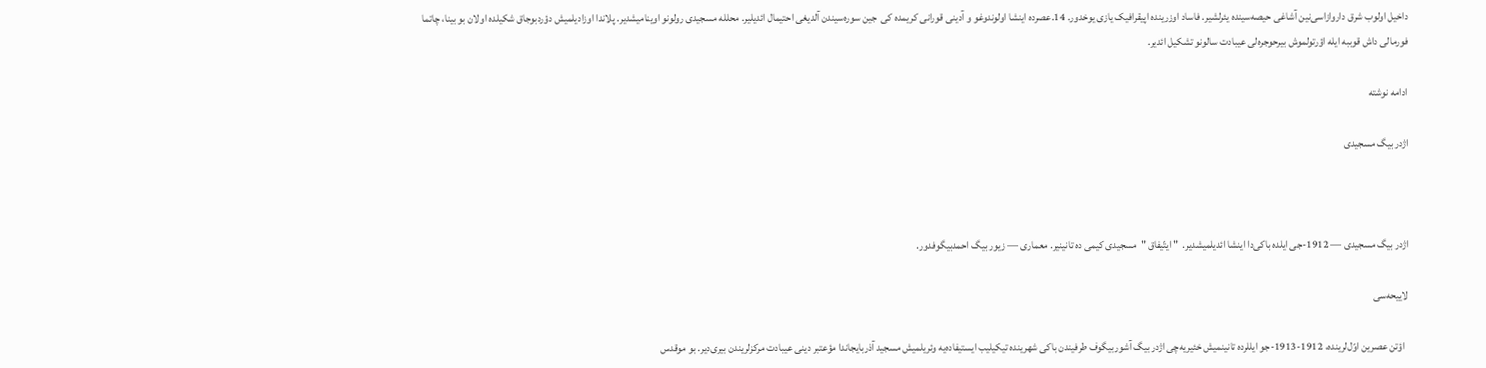داخیل اولوب شرق داروازاسی‌نین آشاغی حیصه‌سینده یئرلشیر. فاساد اوزرینده اپیقرافیک یازی یوخدور. 14.عصرده اینشا اولوندوغو و آدینی قورانی کریمده کی  جین سوره‌سیندن آلدیغی احتیمال ائدیلیر. محلله مسجیدی رولونو اوینامیشدیر. پلاندا اوزادیلمیش دؤردبوجاق شکیلده اولان بو بینا، چاتما فورمالی داش قوببه ایله اؤرتولموش بیرحوجره‌لی عیبادت سالونو تشکیل ائدیر.

ادامه نوشته

اژدر بیگ مسجیدی



اژدر بیگ مسجیدی — 1912-جی ایلده باکی‌دا اینشا ائدیلمیشدیر.  " ایتّیفاق "  مسجیدی کیمی ده تانینیر. معماری — زیور بیگ احمدبیگوفدور.

لاییحه‌سی

  اؤتن عصرین اوّل‌لرینده، 1912-1913-جو ایللرده تانینمیش خئیریه‌چی اژدر بیگ آشوربیگوف طرفیندن باکی شهرینده تیکیلیب ایستیفاده‌یه وئریلمیش مسجید آذربایجاندا مؤعتبر دینی عیبادت مرکزلریندن بیری‌دیر. بو موقدس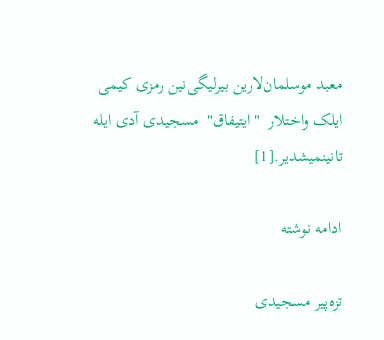معبد موسلمان‌لارین بیرلیگی‌نین رمزی کیمی ایلک واختلار  "ایتیفاق"  مسجیدی آدی ایله تانینمیشدیر.[1]

ادامه نوشته

تزه‌پیر مسجیدی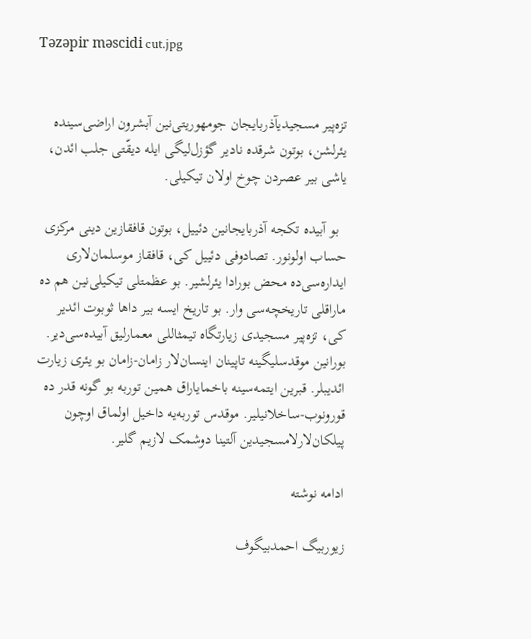Təzəpir məscidi cut.jpg


تزه‌پیر مسجیدیآذربایجان جومهوریتی‌نین آبشرون اراضی‌سینده یئرلشن، بوتون شرقده نادیر گؤزل‌لیگی ایله دیقّتی جلب ائدن، یاشی بیر عصردن چوخ اولان تیکیلی.

  بو آبیده تکجه آذربایجانین دئییل، بوتون قافقازین دینی مرکزی حساب اولونور. تصادوفی دئییل کی، قافقاز موسلمان‌لاری ایداره‌سی‌ده محض بورادا یئرلشیر. بو عظمتلی تیکیلی‌نین‌ هم ده ماراقلی تاریخچه‌سی وار. بو تاریخ ایسه بیر داها ثوبوت ائدیر کی، تزه‌پیر مسجیدی زیارتگاه تیمثاللی معمارلیق آبیده‌سی‌دیر. بورانین موقدسلیگینه تاپینان اینسان‌لار زامان-زامان بو یئری زیارت ائدیبلر. قبرین ایتمه‌سینه باخمایاراق همین توربه بو گونه قدر ده قورونوب-ساخلانیلیر. موقدس توربه‌یه داخیل اولماق اوچون پیلکان‌لارلامسجیدین آلتینا دوشمک لازیم گلیر.

ادامه نوشته

زیوربیگ احمدبیگوف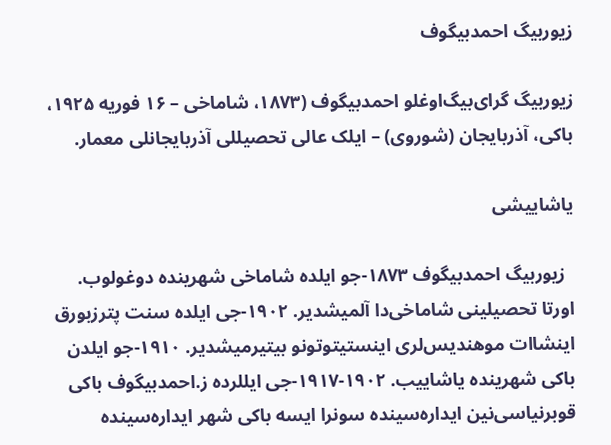زیوربیگ احمدبیگوف

زیوربیگ گرای‌بیگ‌اوغلو احمدبیگوف (۱۸۷۳، شاماخی – ۱۶ فوریه ۱۹۲۵، باکی، آذربایجان (شوروی) – ایلک عالی تحصیللی آذربایجانلی معمار.

یاشاییشی

  زیوربیگ احمدبیگوف ۱۸۷۳-جو ایلده شاماخی شهرینده دوغولوب. اورتا تحصیلینی شاماخی‌دا آلمیشدیر. ۱۹۰۲-جی ایلده سنت پترزبورق اینشاات موهندیس‌لری اینستیتوتونو بیتیرمیشدیر. ۱۹۱۰-جو ایلدن باکی شهرینده یاشاییب. ۱۹۰۲-۱۹۱۷-جی ایللرده ز.احمدبیگوف باکی قوبرنیاسی‌‌نین ایداره‌سینده سونرا ایسه باکی شهر ایداره‌سینده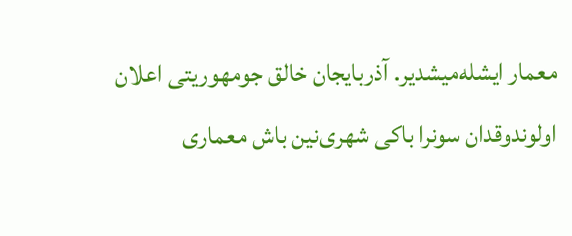معمار ایشله‌میشدیر. آذربایجان خالق جومهوریتی اعلان اولوندوقدان سونرا باکی شهری‌‌نین باش معماری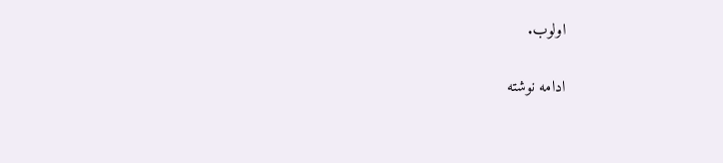اولوب.

ادامه نوشته